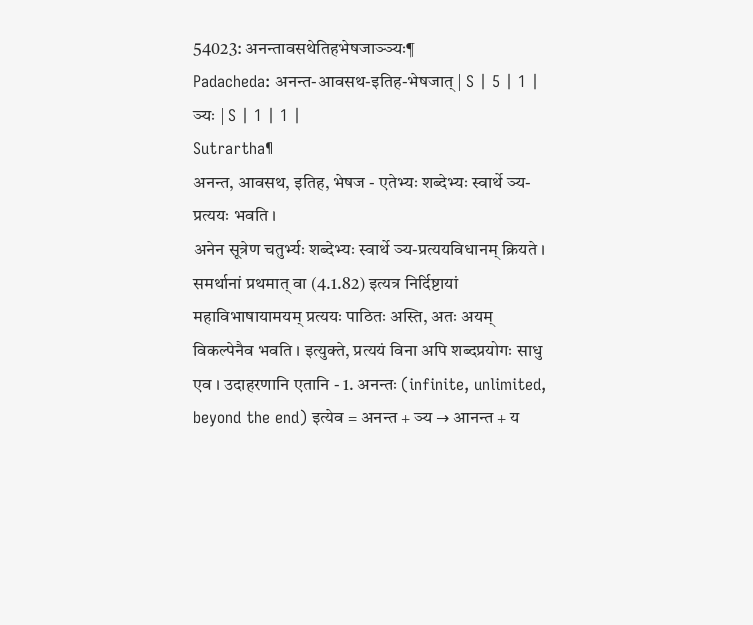54023: अनन्तावसथेतिहभेषजाञ्ञ्यः¶
Padacheda: अनन्त-आवसथ-इतिह-भेषजात् | S | 5 | 1 |
ञ्यः | S | 1 | 1 |
Sutrartha¶
अनन्त, आवसथ, इतिह, भेषज - एतेभ्यः शब्देभ्यः स्वार्थे ञ्य-प्रत्ययः भवति ।
अनेन सूत्रेण चतुर्भ्यः शब्देभ्यः स्वार्थे ञ्य-प्रत्ययविधानम् क्रियते । समर्थानां प्रथमात् वा (4.1.82) इत्यत्र निर्दिष्टायां महाविभाषायामयम् प्रत्ययः पाठितः अस्ति, अतः अयम् विकल्पेनैव भवति । इत्युक्ते, प्रत्ययं विना अपि शब्दप्रयोगः साधु एव । उदाहरणानि एतानि - 1. अनन्तः (infinite, unlimited, beyond the end) इत्येव = अनन्त + ञ्य → आनन्त + य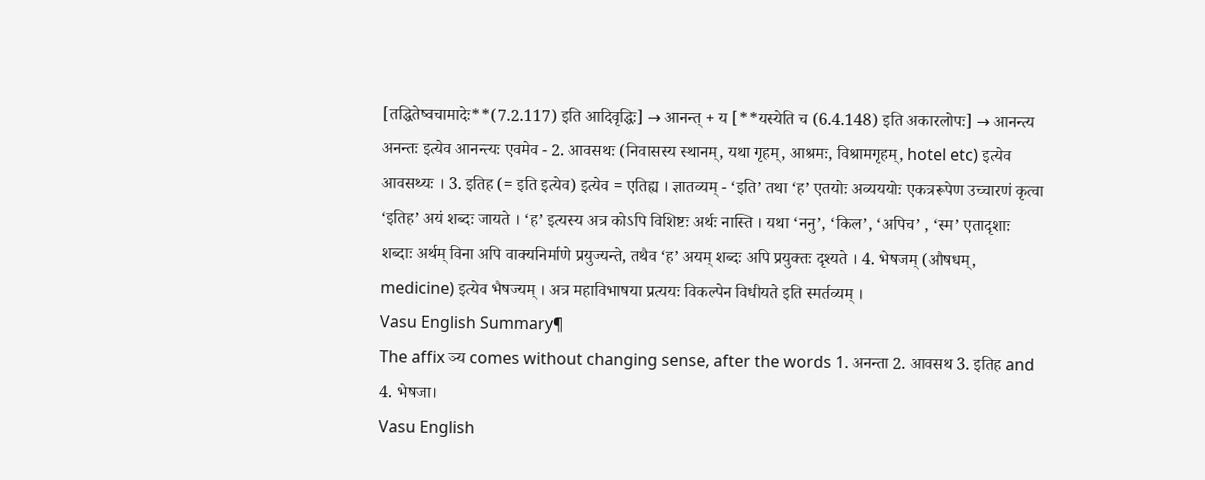[तद्धितेष्वचामादेः**(7.2.117) इति आदिवृद्धिः] → आनन्त् + य [**यस्येति च (6.4.148) इति अकारलोपः] → आनन्त्य अनन्तः इत्येव आनन्त्यः एवमेव - 2. आवसथः (निवासस्य स्थानम्, यथा गृहम्, आश्रमः, विश्रामगृहम्, hotel etc) इत्येव आवसथ्यः । 3. इतिह (= इति इत्येव) इत्येव = एतिह्य । ज्ञातव्यम् - ‘इति’ तथा ‘ह’ एतयोः अव्यययोः एकत्ररूपेण उच्चारणं कृत्वा ‘इतिह’ अयं शब्दः जायते । ‘ह’ इत्यस्य अत्र कोऽपि विशिष्टः अर्थः नास्ति । यथा ‘ननु’, ‘किल’, ‘अपिच’ , ‘स्म’ एतादृशाः शब्दाः अर्थम् विना अपि वाक्यनिर्माणे प्रयुज्यन्ते, तथैव ‘ह’ अयम् शब्दः अपि प्रयुक्तः दृश्यते । 4. भेषजम् (औषधम्, medicine) इत्येव भैषज्यम् । अत्र महाविभाषया प्रत्ययः विकल्पेन विधीयते इति स्मर्तव्यम् ।
Vasu English Summary¶
The affix ञ्य comes without changing sense, after the words 1. अनन्ता 2. आवसथ 3. इतिह and 4. भेषजा।
Vasu English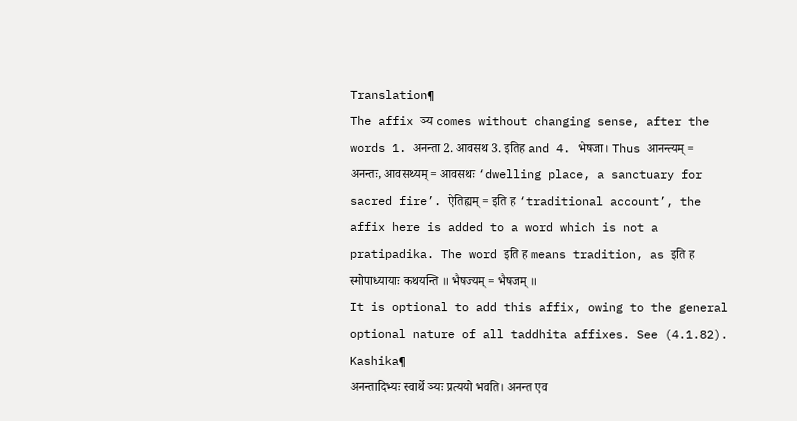Translation¶
The affix ञ्य comes without changing sense, after the words 1. अनन्ता 2. आवसथ 3. इतिह and 4. भेषजा। Thus आनन्त्यम् = अनन्तः, आवसथ्यम् = आवसथः ‘dwelling place, a sanctuary for sacred fire’. ऐतिह्यम् = इति ह ‘traditional account’, the affix here is added to a word which is not a pratipadika. The word इति ह means tradition, as इति ह स्मोपाध्यायाः कथयन्ति ॥ भैषज्यम् = भैषजम् ॥
It is optional to add this affix, owing to the general optional nature of all taddhita affixes. See (4.1.82).
Kashika¶
अनन्तादिभ्यः स्वार्थे ञ्यः प्रत्ययो भवति। अनन्त एव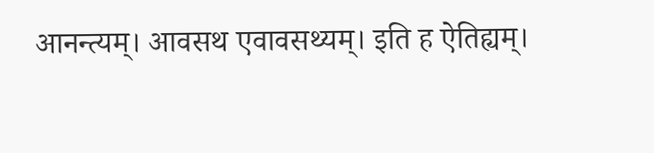आनन्त्यम्। आवसथ एवावसथ्यम्। इति ह ऐतिह्यम्।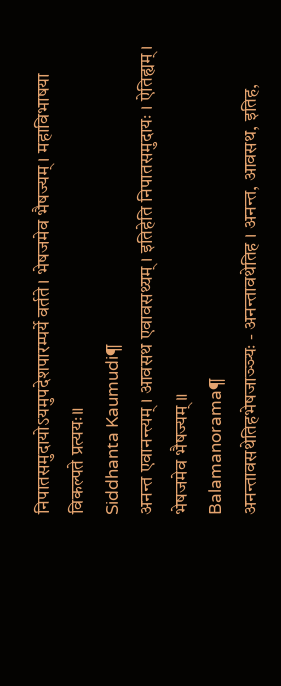निपातसमुदायोऽयमुपदेशपारम्पर्ये वर्तते। भेषजमेव भैषज्यम्। महाविभाषया विकल्पते प्रत्ययः॥
Siddhanta Kaumudi¶
अनन्त एवानन्त्यम् । आवसथ एवावसथ्यम् । इतिहेति निपातसमुदायः । ऐतिह्यम् । भेषजमेव भैषज्यम् ॥
Balamanorama¶
अनन्तावसथेतिहभेषजाञ्ञ्यः - अनन्तावथेतिह । अनन्त, आवसथ, इतिह,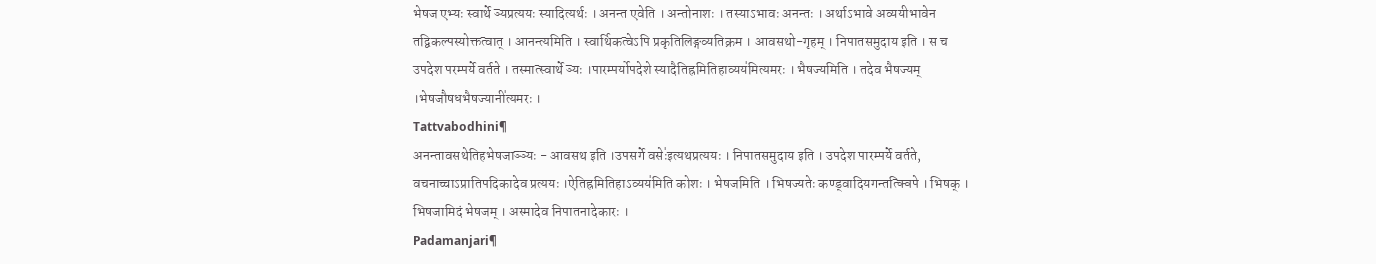भेषज एभ्यः स्वार्थे ञ्यप्रत्ययः स्यादित्यर्थः । अनन्त एवेति । अन्तोनाशः । तस्याऽभावः अनन्तः । अर्थाऽभावे अव्ययीभावेन तद्विकल्पस्योक्तत्वात् । आनन्त्यमिति । स्वार्थिकत्वेऽपि प्रकृतिलिङ्गव्यतिक्रम । आवसथो-गृहम् । निपातसमुदाय इति । स च उपदेश परम्पर्ये वर्तते । तस्मात्स्वार्थे ञ्यः ।पारम्पर्योपदेशे स्यादैतिह्रमितिहाव्यय॑मित्यमरः । भैषज्यमिति । तदेव भैषज्यम् ।भेषजौषधभैषज्यानी॑त्यमरः ।
Tattvabodhini¶
अनन्तावसथेतिहभेषजाञ्ञ्यः - आवसथ इति ।उपसर्गे वसेः॑इत्यथप्रत्ययः । निपातसमुदाय इति । उपदेश पारम्पर्ये वर्तते, वचनाच्चाऽप्रातिपदिकादेव प्रत्ययः ।ऐतिह्रमितिहाऽव्यय॑मिति कोशः । भेषजमिति । भिषज्यतेः कण्ड्वादियगन्तत्क्विपे । भिषक् । भिषजामिदं भेषजम् । अस्मादेव निपातनादेकारः ।
Padamanjari¶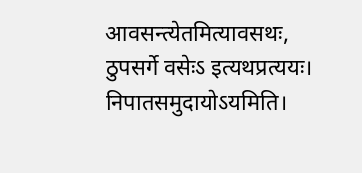आवसन्त्येतमित्यावसथः, ठुपसर्गे वसेःऽ इत्यथप्रत्ययः। निपातसमुदायोऽयमिति।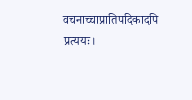वचनाच्चाप्रातिपदिकादपि प्रत्ययः।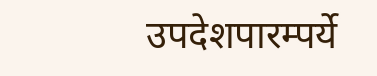उपदेशपारम्पर्ये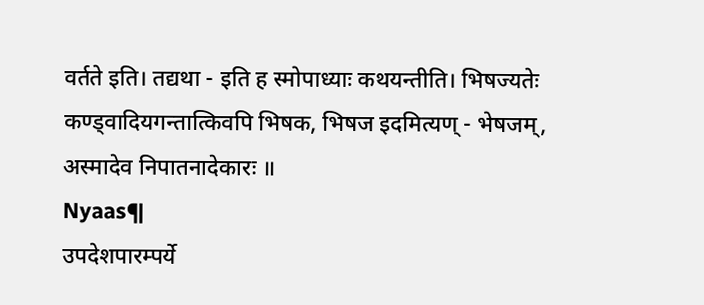वर्तते इति। तद्यथा - इति ह स्मोपाध्याः कथयन्तीति। भिषज्यतेः कण्ड्वादियगन्तात्किवपि भिषक, भिषज इदमित्यण् - भेषजम्, अस्मादेव निपातनादेकारः ॥
Nyaas¶
उपदेशपारम्पर्ये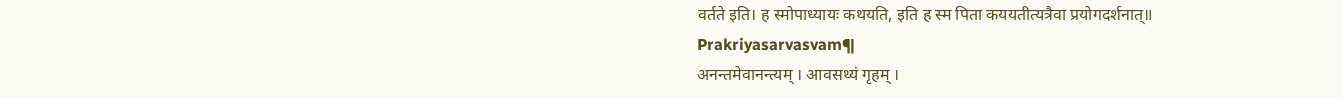वर्तते इति। ह स्मोपाध्यायः कथयति, इति ह स्म पिता कययतीत्यत्रैवा प्रयोगदर्शनात्॥
Prakriyasarvasvam¶
अनन्तमेवानन्त्यम् । आवसथ्यं गृहम् ।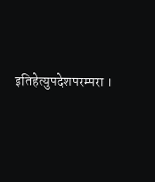इतिहेत्युपदेशपरम्परा ।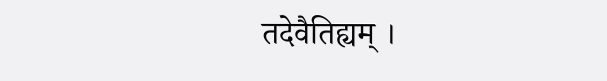तदेवैतिह्यम् ।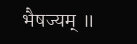भैषज्यम् ॥